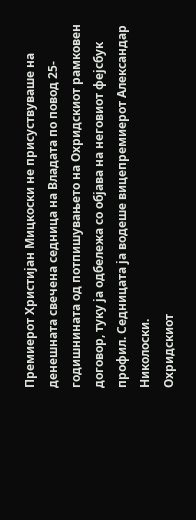Премиерот Христијан Мицкоски не присуствуваше на денешната свечена седница на Владата по повод 25-годишнината од потпишувањето на Охридскиот рамковен договор, туку ја одбележа со објава на неговиот фејсбук профил. Седницата ја водеше вицепремиерот Александар Николоски.
Охридскиот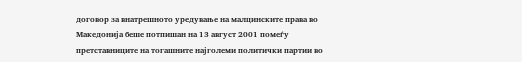договор за внатрешното уредување на малцинските права во Македонија беше потпишан на 13 август 2001 помеѓу претставниците на тогашните најголеми политички партии во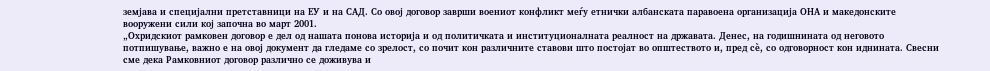земјава и специјални претставници на ЕУ и на САД. Со овој договор заврши воениот конфликт меѓу етнички албанската паравоена организација ОНА и македонските вооружени сили кој започна во март 2001.
„Охридскиот рамковен договор е дел од нашата понова историја и од политичката и институционалната реалност на државата. Денес, на годишнината од неговото потпишување, важно е на овој документ да гледаме со зрелост, со почит кон различните ставови што постојат во општеството и, пред сè, со одговорност кон иднината. Свесни сме дека Рамковниот договор различно се доживува и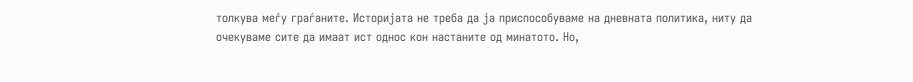толкува меѓу граѓаните. Историјата не треба да ја приспособуваме на дневната политика, ниту да очекуваме сите да имаат ист однос кон настаните од минатото. Но,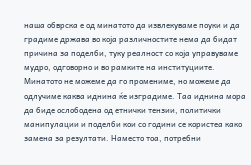наша обврска е од минатото да извлекуваме поуки и да градиме држава во која различностите нема да бидат причина за поделби, туку реалност со која управуваме мудро, одговорно и во рамките на институциите. Минатото не можеме да го промениме, но можеме да одлучиме каква иднина ќе изградиме. Таа иднина мора да биде ослободена од етнички тензии, политички манипулации и поделби кои со години се користеа како замена за резултати. Наместо тоа, потребни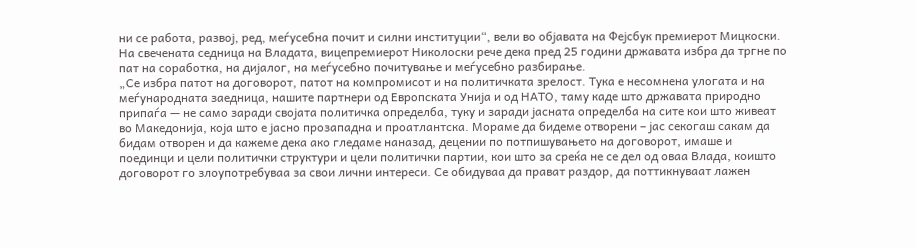ни се работа, развој, ред, меѓусебна почит и силни институции“, вели во објавата на Фејсбук премиерот Мицкоски.
На свечената седница на Владата, вицепремиерот Николоски рече дека пред 25 години државата избра да тргне по пат на соработка, на дијалог, на меѓусебно почитување и меѓусебно разбирање.
„Се избра патот на договорот, патот на компромисот и на политичката зрелост. Тука е несомнена улогата и на меѓународната заедница, нашите партнери од Европската Унија и од НАТО, таму каде што државата природно припаѓа — не само заради својата политичка определба, туку и заради јасната определба на сите кои што живеат во Македонија, која што е јасно прозападна и проатлантска. Мораме да бидеме отворени – јас секогаш сакам да бидам отворен и да кажеме дека ако гледаме наназад, децении по потпишувањето на договорот, имаше и поединци и цели политички структури и цели политички партии, кои што за среќа не се дел од оваа Влада, коишто договорот го злоупотребуваа за свои лични интереси. Се обидуваа да прават раздор, да поттикнуваат лажен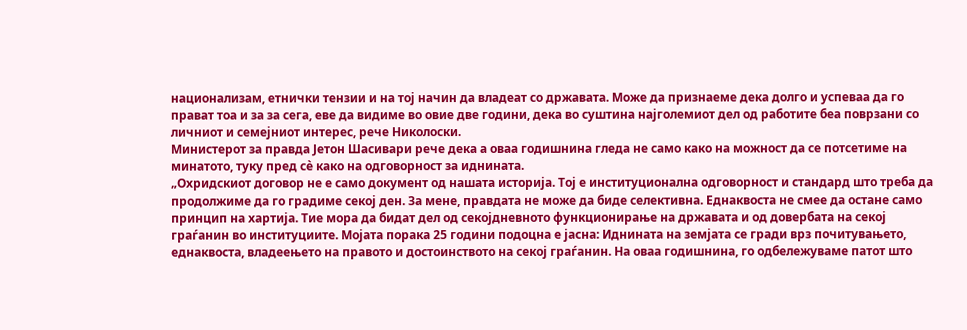национализам, етнички тензии и на тој начин да владеат со државата. Може да признаеме дека долго и успеваа да го прават тоа и за за сега, еве да видиме во овие две години, дека во суштина најголемиот дел од работите беа поврзани со личниот и семејниот интерес, рече Николоски.
Министерот за правда Јетон Шасивари рече дека а оваа годишнина гледа не само како на можност да се потсетиме на минатото, туку пред сè како на одговорност за иднината.
„Охридскиот договор не е само документ од нашата историја. Тој е институционална одговорност и стандард што треба да продолжиме да го градиме секој ден. За мене, правдата не може да биде селективна. Еднаквоста не смее да остане само принцип на хартија. Тие мора да бидат дел од секојдневното функционирање на државата и од довербата на секој граѓанин во институциите. Мојата порака 25 години подоцна е јасна: Иднината на земјата се гради врз почитувањето, еднаквоста, владеењето на правото и достоинството на секој граѓанин. На оваа годишнина, го одбележуваме патот што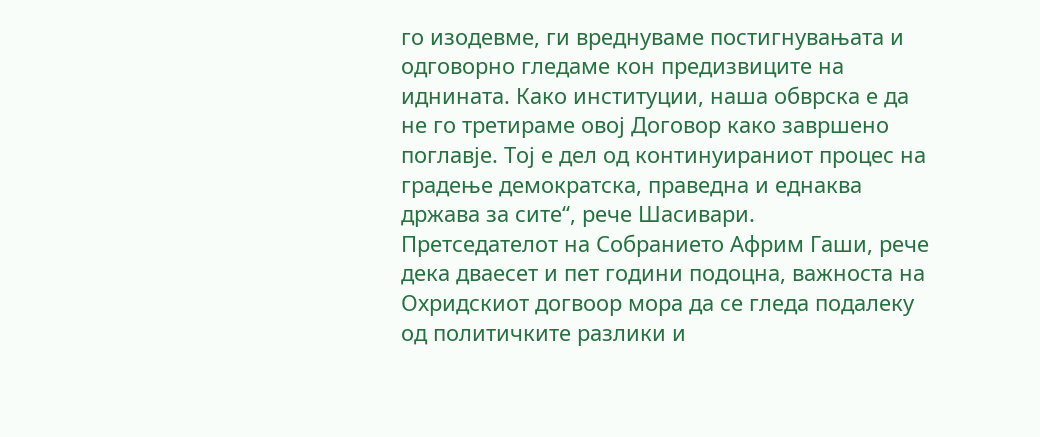го изодевме, ги вреднуваме постигнувањата и одговорно гледаме кон предизвиците на иднината. Како институции, наша обврска е да не го третираме овој Договор како завршено поглавје. Тој е дел од континуираниот процес на градење демократска, праведна и еднаква држава за сите“, рече Шасивари.
Претседателот на Собранието Африм Гаши, рече дека дваесет и пет години подоцна, важноста на Охридскиот догвоор мора да се гледа подалеку од политичките разлики и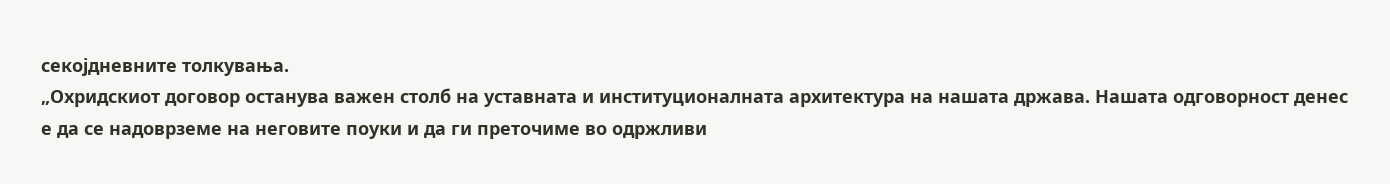секојдневните толкувања.
„Охридскиот договор останува важен столб на уставната и институционалната архитектура на нашата држава. Нашата одговорност денес е да се надоврземе на неговите поуки и да ги преточиме во одржливи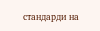стандарди на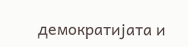демократијата и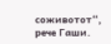соживотот“, рече Гаши.